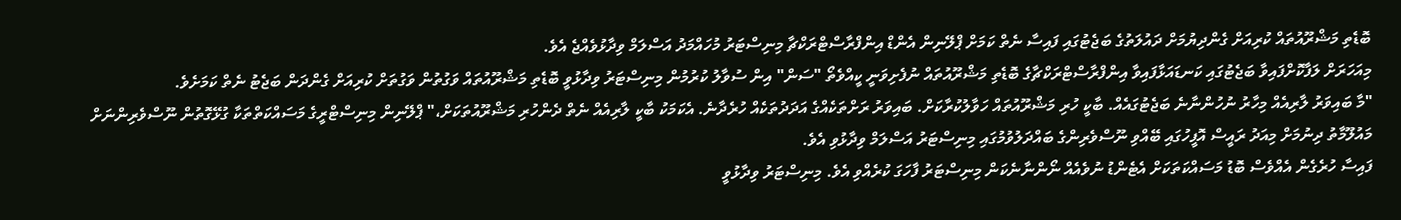ބޮޑެތި މަޝްރޫއުތައް ކުރިއަށް ގެންދިޔުމަށް ދައުލަތުގެ ބަޖެޓުގައި ފައިސާ ނެތް ކަމަށް ޕްލޭނިން އެންޑް އިންފްރާސްޓްރަކްޗާ މިނިސްޓަރު މުހައްމަދު އަސްލަމް ވިދާޅުވެއްޖެ އެވެ.
މިއަހަރަށް ލަފާކޮށްފައިވާ ބަޖެޓުގައި ކަނޑައަޅާފައިވާ އިންފްރާސްޓްރަކްޗާގެ ބޮޑެތި މަޝްރޫއުތައް ނުފެށިވަނީ ކީއްވެތޯ "ސަން" އިން ސުވާލު ކުރުމުން މިނިސްޓަރު ވިދާޅުވީ ބޮޑެތި މަޝްރޫއުތައް ވަގުތުން ވަގުތަށް ކުރިއަށް ގެންދަން ބަޖެޓު ނެތް ކަމަށެވެ.
"މާ ބައިވަރު ލާރިއެއް މިހާރު ނުހުންނާނެ ބަޖެޓުގައެއް. ބާކީ ހުރި މަޝްރޫއުތައް ހަވާލުކުރާކަށް. ބައިވަރު ރަށްތަކެއްގެ އަދަދުތަކެއް ހުރެދާނެ. އެކަމަކު ބާކީ ލާރިއެއް ނެތް ދެންހުރި މަޝްރޫއުތަކަށް،" ޕްލޭނިން މިނިސްޓްރީގެ މަސައްކަތްތަކާ ގުޅޭގޮތުން ނޫސްވެރިންނަށް މައުލޫމާތު ދިނުމަށް މިއަދު ރައީސް އޮފީހުގައި ބޭއްވި ނޫސްވެރިންގެ ބައްދަލުވުމުގައި މިނިސްޓަރު އަސްލަމް ވިދާޅުވި އެވެ.
ފައިސާ ހުރެގެން އެއްވެސް ބޮޑު މަސައްކަތަކަށް އެޓެންޑު ނުވެއެއް ނޯންނާނެކަން މިނިސްޓަރު ފާހަގަ ކުރެއްވި އެވެ. މިނިސްޓަރު ވިދާޅުވީ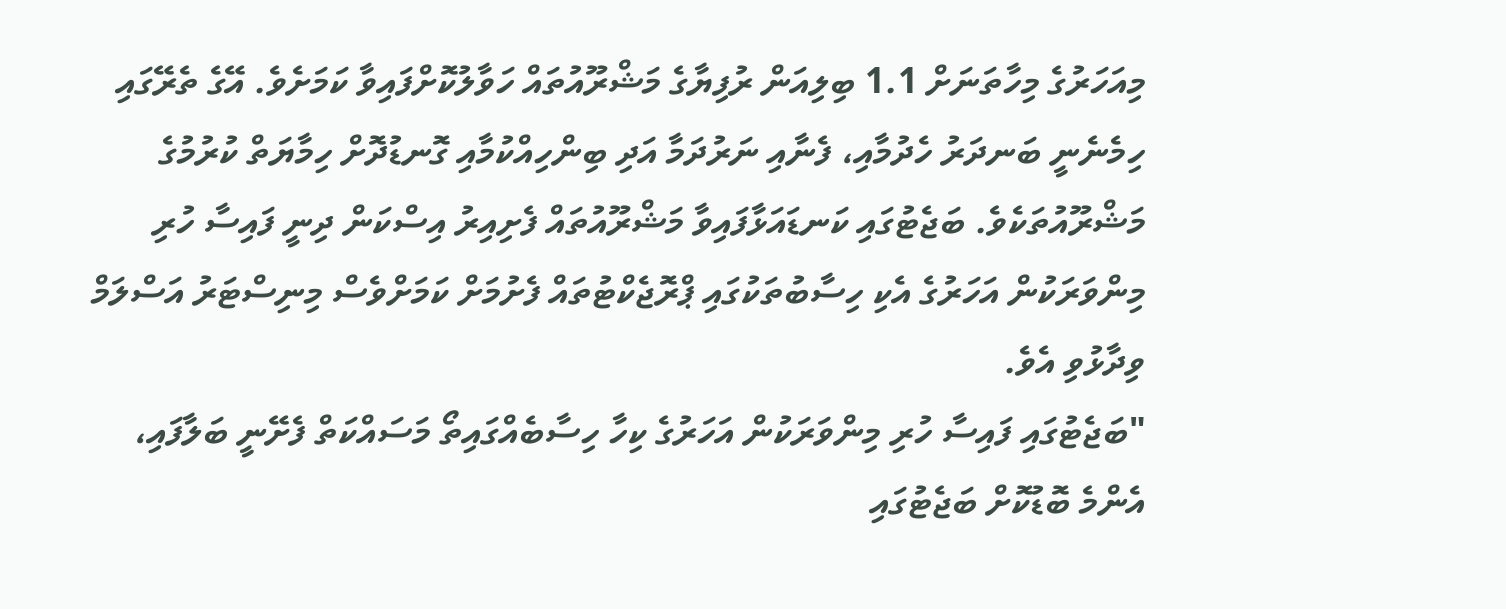މިއަހަރުގެ މިހާތަނަށް 1.1 ބިލިއަން ރުފިޔާގެ މަޝްރޫއުތައް ހަވާލުކޮށްފައިވާ ކަމަށެވެ. އޭގެ ތެރޭގައި ހިމެނެނީ ބަނދަރު ހެދުމާއި، ފެނާއި ނަރުދަމާ އަދި ބިންހިއްކުމާއި ގޮނޑުދޮށް ހިމާޔަތް ކުރުމުގެ މަޝްރޫއުތަކެވެ. ބަޖެޓުގައި ކަނޑައަޅާފައިވާ މަޝްރޫއުތައް ފެށިއިރު އިސްކަން ދިނީ ފައިސާ ހުރި މިންވަރަކުން އަހަރުގެ އެކި ހިސާބުތަކުގައި ޕްރޮޖެކްޓުތައް ފެށުމަށް ކަމަށްވެސް މިނިސްޓަރު އަސްލަމް ވިދާޅުވި އެވެ.
"ބަޖެޓުގައި ފައިސާ ހުރި މިންވަރަކުން އަހަރުގެ ކިހާ ހިސާބެއްގައިތޯ މަސައްކަތް ފެށޭނީ ބަލާފައި، އެންމެ ބޮޑުކޮށް ބަޖެޓުގައި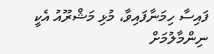ފައިސާ ހިމަނާފައިވާ، މުޅި މަޝްރޫއު އެކީ ނިންމާލުމަށް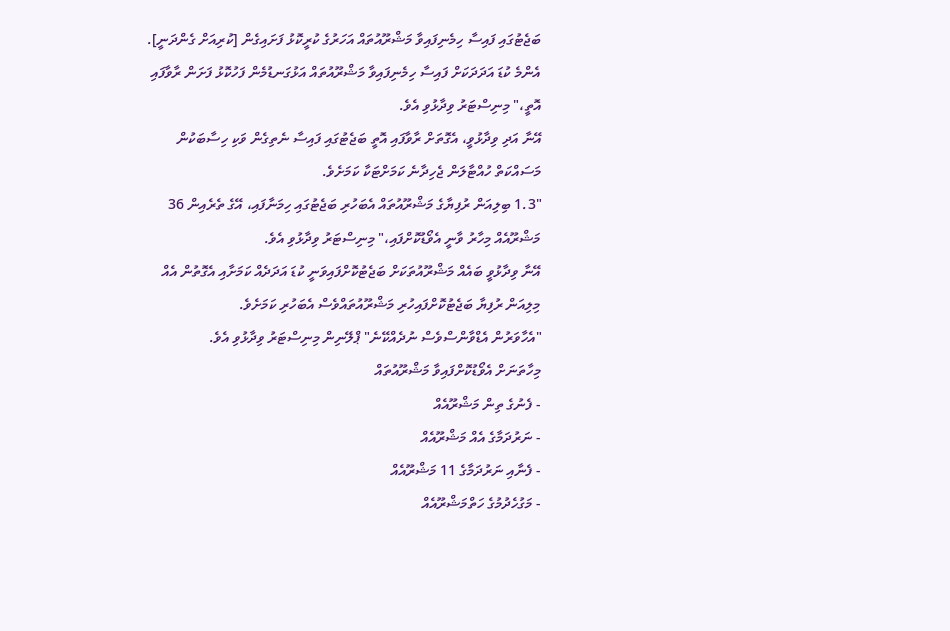ބަޖެޓުގައި ފައިސާ ހިމެނިފައިވާ މަޝްރޫއުތައް އަހަރުގެ ކުރީކޮޅު ފަށައިގެން [ކުރިއަށް ގެންދަނީ]. އެންމެ ކުޑަ އަދަދަކަށް ފައިސާ ހިމެނިފައިވާ މަޝްރޫއުތައް އަޅުގަނޑުމެން ފަހުކޮޅު ފަށަން ރާވާފައި އޮތީ،" މިނިސްޓަރު ވިދާޅުވި އެވެ.
އޭނާ އަދި ވިދާޅުވީ، އެގޮތަށް ރާވާފައި އޮތީ ބަޖެޓުގައި ފައިސާ ނެތިގެން ވަކި ހިސާބަކުން މަސައްކަތް ހުއްޓާލަން ޖެހިދާނެ ކަމަށްޓަކާ ކަމަށެވެ.
"1.3 ބިލިއަން ރުފިޔާގެ މަޝްރޫއުތައް އެބަހުރި ބަޖެޓުގައި ހިމަނާފައި، އޭގެ ތެރެއިން 36 މަޝްރޫއެއް މިހާރު ވާނީ އެވޯޑުކޮށްފައި،" މިނިސްޓަރު ވިދާޅުވި އެވެ.
އޭނާ ވިދާޅުވީ ބައެއް މަޝްރޫއުތަކަށް ބަޖެޓުކޮށްފައިވަނީ ކުޑަ އަދަދެއް ކަމަށާއި އެގޮތުން އެއް މިލިއަން ރުފިޔާ ބަޖެޓުކޮށްފައިހުރި މަޝްރޫއުތައްވެސް އެބަހުރި ކަމަށެވެ.
"އެހާވަރުން އެޑްވާންސްވެސް ނުދެއްކޭނެ" ޕްލޭނިން މިނިސްޓަރު ވިދާޅުވި އެވެ.
މިހާތަނަށް އެވޯޑުކޮށްފައިވާ މަޝްރޫއުތައް
- ފެނުގެ ތިން މަޝްރޫއެއް
- ނަރުދަމާގެ އެއް މަޝްރޫއެއް
- ފެނާއި ނަރުދަމާގެ 11 މަޝްރޫއެއް
- މަގުހެދުމުގެ ހަތްމަޝްރޫއެއް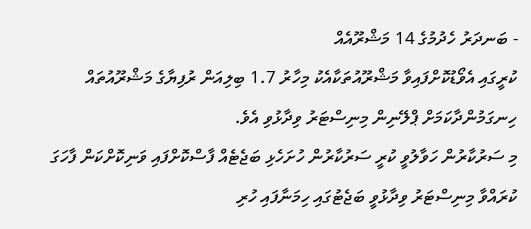- ބަނދަރު ހެދުމުގެ 14 މަޝްރޫއެއް
ކުރީގައި އެވޯޑުކޮށްފައިވާ މަޝްރޫއުތަކާއެކު މިހާރު 1.7 ބިލިއަން ރުފިޔާގެ މަޝްރޫއުތައް ހިނގަމުންދާކަމަށް ޕްލޭނިން މިނިސްޓަރު ވިދާޅުވި އެވެ.
މި ސަރުކާރުން ހަވާލުވީ ކުރީ ސަރުކާރުން ހުށަހެޅި ބަޖެޓެއް ފާސްކޮށްފައި ވަނިކޮށްކަން ފާހަގަ ކުރައްވާ މިނިސްޓަރު ވިދާޅުވީ ބަޖެޓުގައި ހިމަނާފައި ހުރި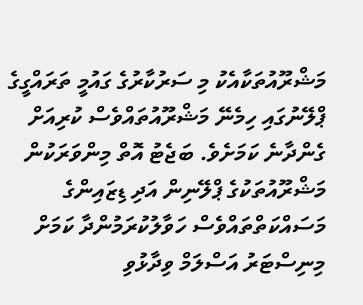މަޝްރޫއުތަކާއެކު މި ސަރުކާރުގެ ގައުމީ ތަރައްގީގެ ޕްލޭނުގައި ހިމެނޭ މަޝްރޫއުތައްވެސް ކުރިއަށް ގެންދާނެ ކަމަށެވެ. ބަޖެޓު އޮތް މިންވަރަކުން މަޝްރޫއުތަކުގެ ޕްލޭނިން އަދި ޑިޒައިންގެ މަސައްކަތްތައްވެސް ހަވާލުކުރަމުންދާ ކަމަށް މިނިސްޓަރު އަސްލަމް ވިދާޅުވި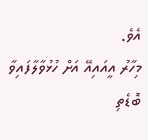އެވެ.
މިހާރު އީއައިއޭ އަށް ހުޅުވާލާފައިވާ ބޮޑެތި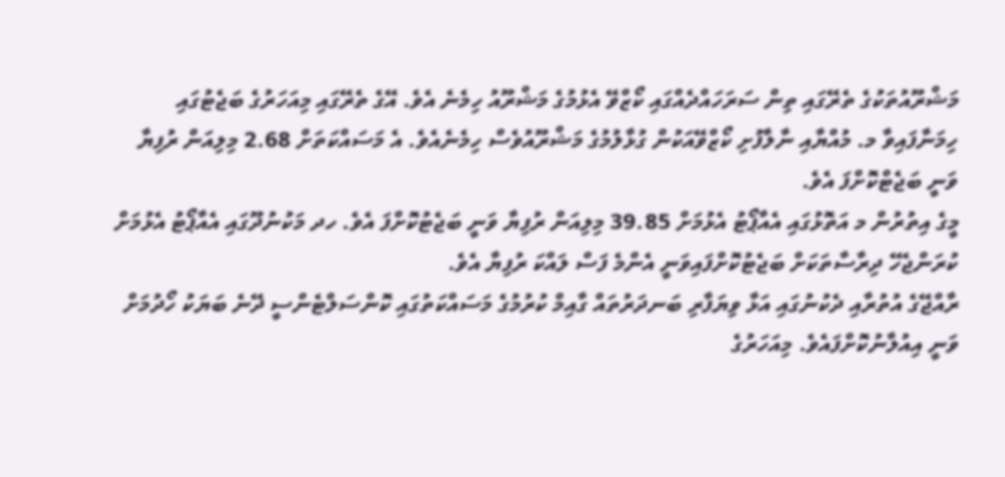މަޝްރޫއުތަކުގެ ތެރޭގައި ތިން ސަރަހައްދެއްގައި ކޯޒްވޭ އެޅުމުގެ މަޝްރޫއު ހިމެނެ އެވެ. އޭގެ ތެރޭގައި މިއަހަރުގެ ބަޖެޓުގައި ހިމަނާފައިވާ މ. މުއްޔާއި ނާލާފުށި ކޯޒްވޭއަކުން ގުޅާލުމުގެ މަޝްރޫއުވެސް ހިމެނެއެވެ. އެ މަސައްކަތަށް 2.68 މިލިއަން ރުފިޔާ ވަނީ ބަޖެޓްކޮށްފަ އެވެ.
މީގެ އިތުރުން މ އަތޮޅުގައި އެއާޕޯޓު އެޅުމަށް 39.85 މިލިއަން ރުފިޔާ ވަނީ ބަޖެޓުކޮށްފަ އެވެ. ހދ މަކުނުދޫގައި އެއާޕޯޓު އެޅުމަށް ކުރަންޖެހޭ ދިރާސާތަކަށް ބަޖެޓުކޮށްފައިވަނީ އެންމެ ފަސް ލައްކަ ރުފިޔާ އެވެ.
ރާއްޖޭގެ އުތުރާއި ދެކުނުގައި އަޅާ ވިޔަފާރި ބަނދަރުތައް ގާއިމް ކުރުމުގެ މަސައްކަތުގައި ކޮންސަލްޓެންސީ ދޭނެ ބަޔަކު ހޯދުމަށް ވަނީ އިއުލާނުކޮށްފައެވެ. މިއަހަރުގެ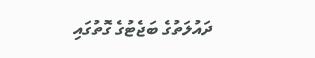ދައުލަތުގެ ބަޖެޓުގެ ގޮތުގައި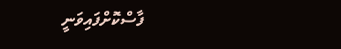ފާސްކޮށްފައިވަނީ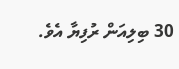30 ބިލިއަން ރުފިޔާ އެވެ.